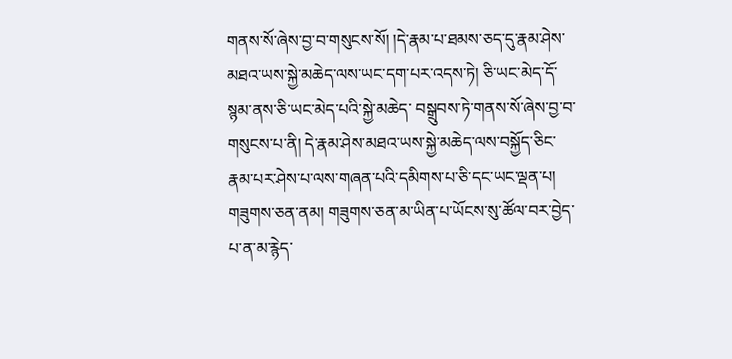གནས་སོ་ཞེས་བྱ་བ་གསུངས་སོ། །དེ་རྣམ་པ་ཐམས་ཅད་དུ་རྣམ་ཤེས་མཐའ་ཡས་སྐྱེ་མཆེད་ལས་ཡང་དག་པར་འདས་ཏེ། ཅི་ཡང་མེད་དོ་སྙམ་ནས་ཅི་ཡང་མེད་པའི་སྐྱེ་མཆེད་ བསྒྲུབས་ཏེ་གནས་སོ་ཞེས་བྱ་བ་གསུངས་པ་ནི། དེ་རྣམ་ཤེས་མཐའ་ཡས་སྐྱེ་མཆེད་ལས་བསྐྱོད་ཅིང་རྣམ་པར་ཤེས་པ་ལས་གཞན་པའི་དམིགས་པ་ཅི་དང་ཡང་ལྡན་པ། གཟུགས་ཅན་ནམ། གཟུགས་ཅན་མ་ཡིན་པ་ཡོངས་སུ་ཚོལ་བར་བྱེད་པ་ན་མ་རྙེད་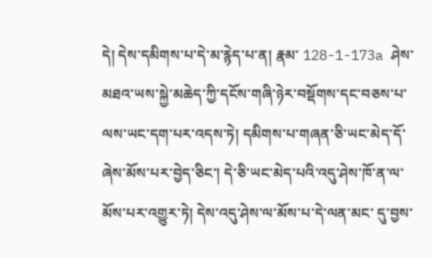དེ། དེས་དམིགས་པ་དེ་མ་རྙེད་པ་ན། རྣམ་ 128-1-173a ཤེས་མཐའ་ཡས་སྐྱེ་མཆེད་ཀྱི་དངོས་གཞི་ཉེར་བསྡོགས་དང་བཅས་པ་ལས་ཡང་དག་པར་འདས་ཏེ། དམིགས་པ་གཞན་ཅི་ཡང་མེད་དོ་ཞེས་མོས་པར་བྱེད་ཅིང་། དེ་ཅི་ཡང་མེད་པའི་འདུ་ཤེས་ཁོ་ན་ལ་མོས་པར་འགྱུར་ཏེ། དེས་འདུ་ཤེས་ལ་མོས་པ་དེ་ལན་མང་ དུ་བྱས་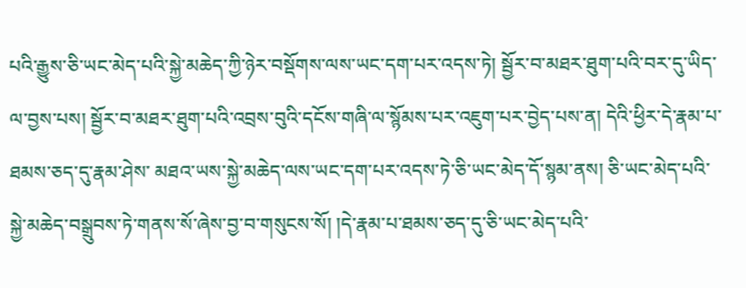པའི་རྒྱུས་ཅི་ཡང་མེད་པའི་སྐྱེ་མཆེད་ཀྱི་ཉེར་བསྡོགས་ལས་ཡང་དག་པར་འདས་ཏེ། སྦྱོར་བ་མཐར་ཐུག་པའི་བར་དུ་ཡིད་ལ་བྱས་པས། སྦྱོར་བ་མཐར་ཐུག་པའི་འབྲས་བུའི་དངོས་གཞི་ལ་སྙོམས་པར་འཇུག་པར་བྱེད་པས་ན། དེའི་ཕྱིར་དེ་རྣམ་པ་ཐམས་ཅད་དུ་རྣམ་ཤེས་ མཐའ་ཡས་སྐྱེ་མཆེད་ལས་ཡང་དག་པར་འདས་ཏེ་ཅི་ཡང་མེད་དོ་སྙམ་ནས། ཅི་ཡང་མེད་པའི་སྐྱེ་མཆེད་བསྒྲུབས་ཏེ་གནས་སོ་ཞེས་བྱ་བ་གསུངས་སོ། །དེ་རྣམ་པ་ཐམས་ཅད་དུ་ཅི་ཡང་མེད་པའི་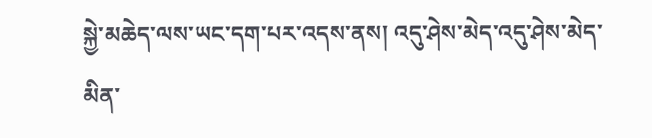སྐྱེ་མཆེད་ལས་ཡང་དག་པར་འདས་ནས། འདུ་ཤེས་མེད་འདུ་ཤེས་མེད་མིན་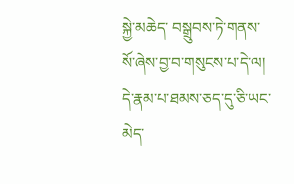སྐྱེ་མཆེད་ བསྒྲུབས་ཏེ་གནས་སོ་ཞེས་བྱ་བ་གསུངས་པ་དེ་ལ། དེ་རྣམ་པ་ཐམས་ཅད་དུ་ཅི་ཡང་མེད་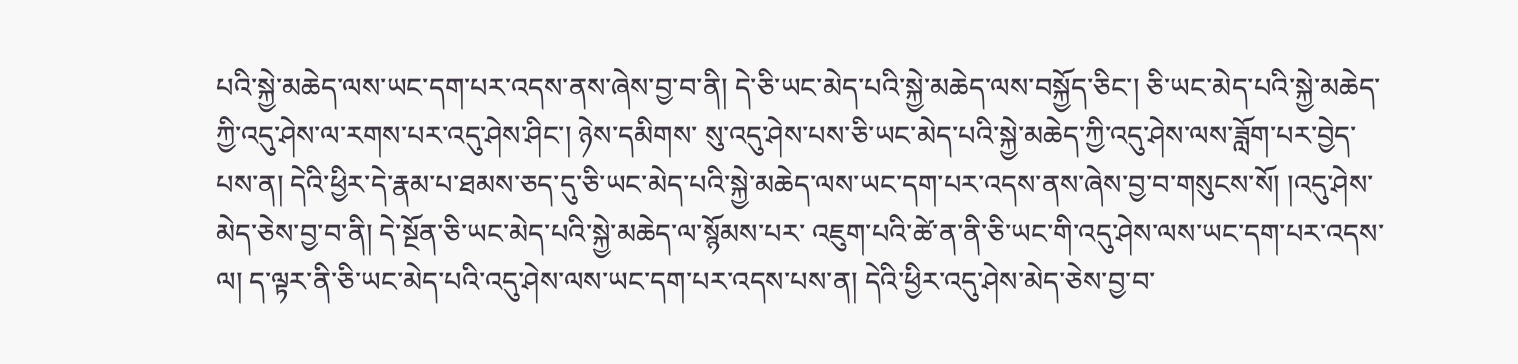པའི་སྐྱེ་མཆེད་ལས་ཡང་དག་པར་འདས་ནས་ཞེས་བྱ་བ་ནི། དེ་ཅི་ཡང་མེད་པའི་སྐྱེ་མཆེད་ལས་བསྐྱོད་ཅིང་། ཅི་ཡང་མེད་པའི་སྐྱེ་མཆེད་ཀྱི་འདུ་ཤེས་ལ་རགས་པར་འདུ་ཤེས་ཤིང་། ཉེས་དམིགས་ སུ་འདུ་ཤེས་པས་ཅི་ཡང་མེད་པའི་སྐྱེ་མཆེད་ཀྱི་འདུ་ཤེས་ལས་ཟློག་པར་བྱེད་པས་ན། དེའི་ཕྱིར་དེ་རྣམ་པ་ཐམས་ཅད་དུ་ཅི་ཡང་མེད་པའི་སྐྱེ་མཆེད་ལས་ཡང་དག་པར་འདས་ནས་ཞེས་བྱ་བ་གསུངས་སོ། །འདུ་ཤེས་མེད་ཅེས་བྱ་བ་ནི། དེ་སྔོན་ཅི་ཡང་མེད་པའི་སྐྱེ་མཆེད་ལ་སྙོམས་པར་ འཇུག་པའི་ཚེ་ན་ནི་ཅི་ཡང་གི་འདུ་ཤེས་ལས་ཡང་དག་པར་འདས་ལ། ད་ལྟར་ནི་ཅི་ཡང་མེད་པའི་འདུ་ཤེས་ལས་ཡང་དག་པར་འདས་པས་ན། དེའི་ཕྱིར་འདུ་ཤེས་མེད་ཅེས་བྱ་བ་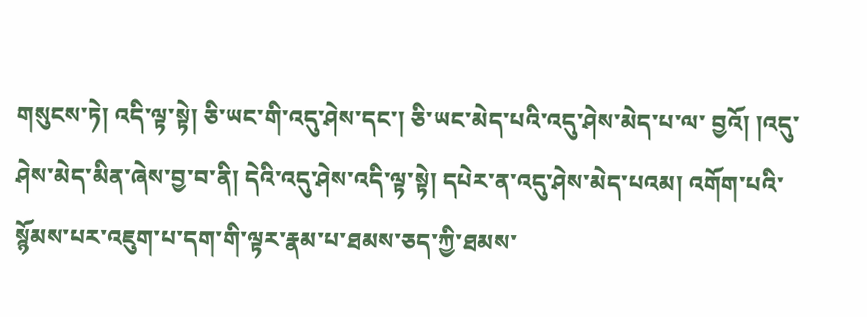གསུངས་ཏེ། འདི་ལྟ་སྟེ། ཅི་ཡང་གི་འདུ་ཤེས་དང་། ཅི་ཡང་མེད་པའི་འདུ་ཤེས་མེད་པ་ལ་ བྱའོ། །འདུ་ཤེས་མེད་མིན་ཞེས་བྱ་བ་ནི། དེའི་འདུ་ཤེས་འདི་ལྟ་སྟེ། དཔེར་ན་འདུ་ཤེས་མེད་པའམ། འགོག་པའི་སྙོམས་པར་འཇུག་པ་དག་གི་ལྟར་རྣམ་པ་ཐམས་ཅད་ཀྱི་ཐམས་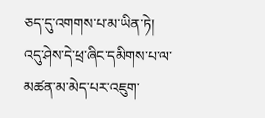ཅད་དུ་འགགས་པ་མ་ཡིན་ཏེ། འདུ་ཤེས་དེ་ཕྲ་ཞིང་དམིགས་པ་ལ་མཚན་མ་མེད་པར་འཇུག་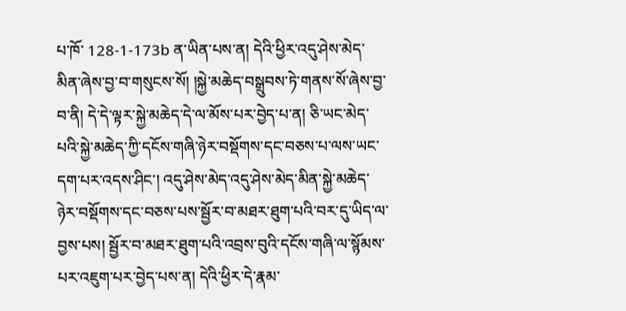པ་ཁོ་ 128-1-173b ན་ཡིན་པས་ན། དེའི་ཕྱིར་འདུ་ཤེས་མེད་མིན་ཞེས་བྱ་བ་གསུངས་སོ། །སྐྱེ་མཆེད་བསྒྲུབས་ཏེ་གནས་སོ་ཞེས་བྱ་བ་ནི། དེ་དེ་ལྟར་སྐྱེ་མཆེད་དེ་ལ་མོས་པར་བྱེད་པ་ན། ཅི་ཡང་མེད་པའི་སྐྱེ་མཆེད་ཀྱི་དངོས་གཞི་ཉེར་བསྡོགས་དང་བཅས་པ་ལས་ཡང་དག་པར་འདས་ཤིང་། འདུ་ཤེས་མེད་འདུ་ཤེས་མེད་མིན་སྐྱེ་མཆེད་ཉེར་བསྡོགས་དང་བཅས་པས་སྦྱོར་བ་མཐར་ཐུག་པའི་བར་དུ་ཡིད་ལ་བྱས་པས། སྦྱོར་བ་མཐར་ཐུག་པའི་འབྲས་བུའི་དངོས་གཞི་ལ་སྙོམས་པར་འཇུག་པར་བྱེད་པས་ན། དེའི་ཕྱིར་དེ་རྣམ་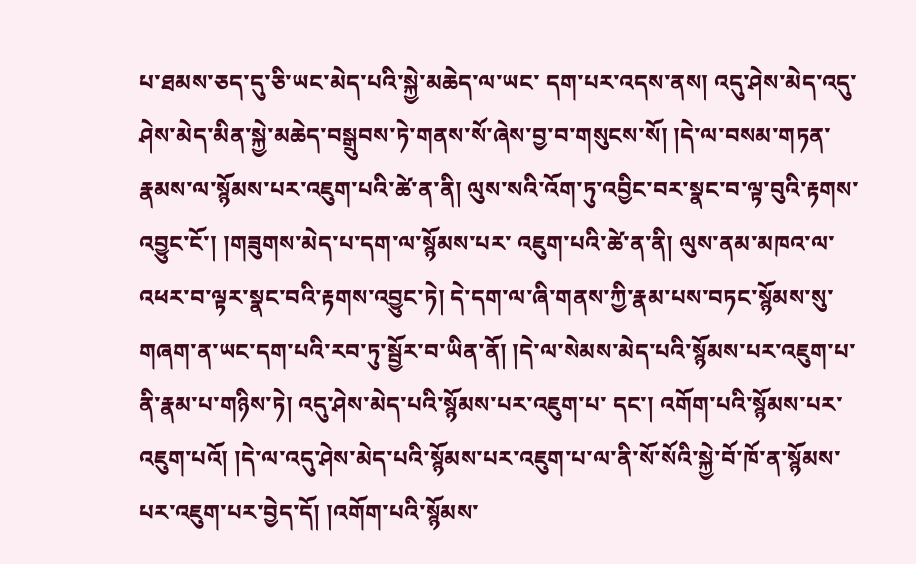པ་ཐམས་ཅད་དུ་ཅི་ཡང་མེད་པའི་སྐྱེ་མཆེད་ལ་ཡང་ དག་པར་འདས་ནས། འདུ་ཤེས་མེད་འདུ་ཤེས་མེད་མིན་སྐྱེ་མཆེད་བསྒྲུབས་ཏེ་གནས་སོ་ཞེས་བྱ་བ་གསུངས་སོ། །དེ་ལ་བསམ་གཏན་རྣམས་ལ་སྙོམས་པར་འཇུག་པའི་ཚེ་ན་ནི། ལུས་སའི་འོག་ཏུ་འབྱིང་བར་སྣང་བ་ལྟ་བུའི་རྟགས་འབྱུང་ངོ་། །གཟུགས་མེད་པ་དག་ལ་སྙོམས་པར་ འཇུག་པའི་ཚེ་ན་ནི། ལུས་ནམ་མཁའ་ལ་འཕར་བ་ལྟར་སྣང་བའི་རྟགས་འབྱུང་ཏེ། དེ་དག་ལ་ཞི་གནས་ཀྱི་རྣམ་པས་བཏང་སྙོམས་སུ་གཞག་ན་ཡང་དག་པའི་རབ་ཏུ་སྦྱོར་བ་ཡིན་ནོ། །དེ་ལ་སེམས་མེད་པའི་སྙོམས་པར་འཇུག་པ་ནི་རྣམ་པ་གཉིས་ཏེ། འདུ་ཤེས་མེད་པའི་སྙོམས་པར་འཇུག་པ་ དང་། འགོག་པའི་སྙོམས་པར་འཇུག་པའོ། །དེ་ལ་འདུ་ཤེས་མེད་པའི་སྙོམས་པར་འཇུག་པ་ལ་ནི་སོ་སོའི་སྐྱེ་བོ་ཁོ་ན་སྙོམས་པར་འཇུག་པར་བྱེད་དོ། །འགོག་པའི་སྙོམས་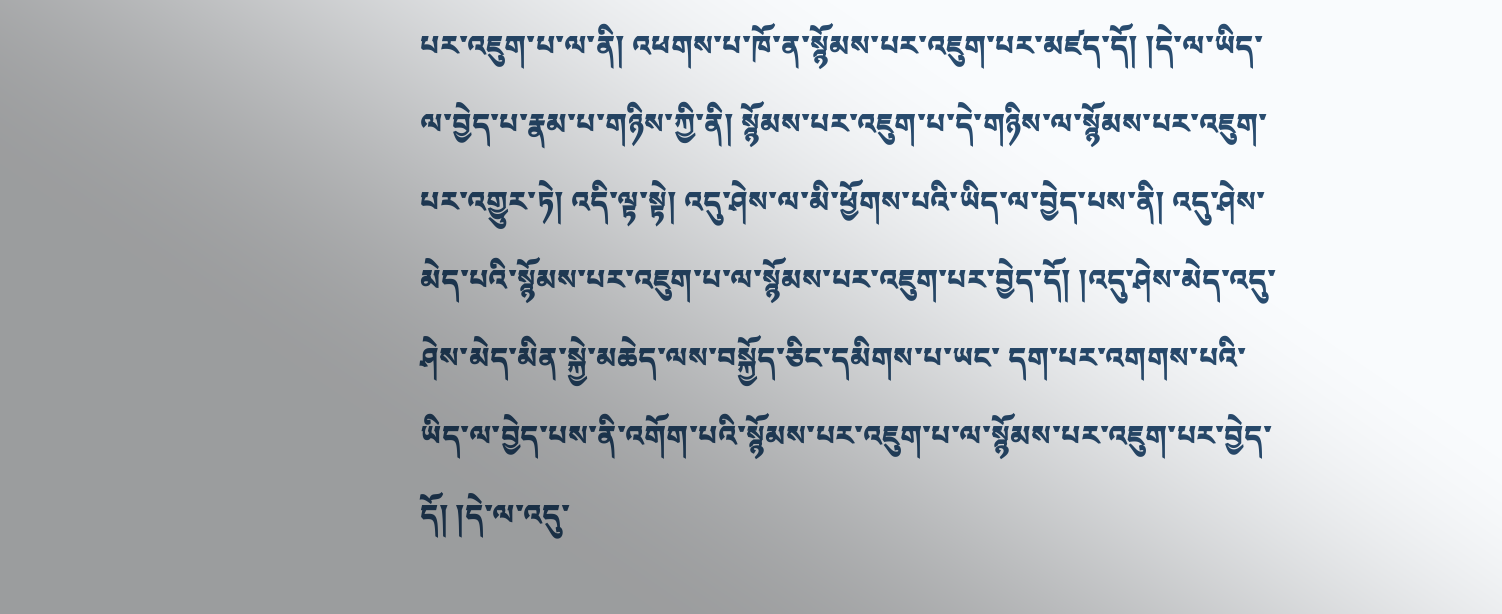པར་འཇུག་པ་ལ་ནི། འཕགས་པ་ཁོ་ན་སྙོམས་པར་འཇུག་པར་མཛད་དོ། །དེ་ལ་ཡིད་ལ་བྱེད་པ་རྣམ་པ་གཉིས་ཀྱི་ནི། སྙོམས་པར་འཇུག་པ་དེ་གཉིས་ལ་སྙོམས་པར་འཇུག་པར་འགྱུར་ཏེ། འདི་ལྟ་སྟེ། འདུ་ཤེས་ལ་མི་ཕྱོགས་པའི་ཡིད་ལ་བྱེད་པས་ནི། འདུ་ཤེས་མེད་པའི་སྙོམས་པར་འཇུག་པ་ལ་སྙོམས་པར་འཇུག་པར་བྱེད་དོ། །འདུ་ཤེས་མེད་འདུ་ཤེས་མེད་མིན་སྐྱེ་མཆེད་ལས་བསྐྱོད་ཅིང་དམིགས་པ་ཡང་ དག་པར་འགགས་པའི་ཡིད་ལ་བྱེད་པས་ནི་འགོག་པའི་སྙོམས་པར་འཇུག་པ་ལ་སྙོམས་པར་འཇུག་པར་བྱེད་དོ། །དེ་ལ་འདུ་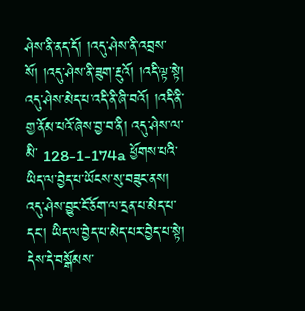ཤེས་ནི་ནད་དོ། །འདུ་ཤེས་ནི་འབྲས་སོ། །འདུ་ཤེས་ནི་ཟུག་རྔུའོ། །འདི་ལྟ་སྟེ། འདུ་ཤེས་མེད་པ་འདི་ནི་ཞི་བའོ། །འདི་ནི་གྱ་ནོམ་པའོ་ཞེས་བྱ་བ་ནི། འདུ་ཤེས་ལ་མི་ 128-1-174a ཕྱོགས་པའི་ཡིད་ལ་བྱེད་པ་ཡོངས་སུ་བཟུང་ནས། འདུ་ཤེས་བྱུང་ངོ་ཅོག་ལ་དྲན་པ་མེད་པ་དང་། ཡིད་ལ་བྱེད་པ་མེད་པར་བྱེད་པ་སྟེ། དེས་དེ་བསྒོམས་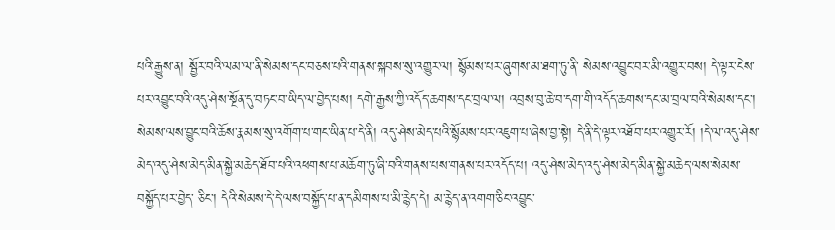པའི་རྒྱུས་ན། སྦྱོར་བའི་ལམ་ལ་ནི་སེམས་དང་བཅས་པའི་གནས་སྐབས་སུ་འགྱུར་ལ། སྙོམས་པར་ཞུགས་མ་ཐག་ཏུ་ནི་ སེམས་འབྱུང་བར་མི་འགྱུར་བས། དེ་ལྟར་ངེས་པར་འབྱུང་བའི་འདུ་ཤེས་སྔོན་དུ་བཏང་བ་ཡིད་ལ་བྱེད་པས། དགེ་རྒྱས་ཀྱི་འདོད་ཆགས་དང་བྲལ་ལ། འབྲས་བུ་ཆེ་བ་དག་གི་འདོད་ཆགས་དང་མ་བྲལ་བའི་སེམས་དང་། སེམས་ལས་བྱུང་བའི་ཆོས་རྣམས་སུ་འགོག་པ་གང་ཡིན་པ་དེ་ནི། འདུ་ཤེས་མེད་པའི་སྙོམས་པར་འཇུག་པ་ཞེས་བྱ་སྟེ། དེ་ནི་དེ་ལྟར་འཐོབ་པར་འགྱུར་རོ། །དེ་ལ་འདུ་ཤེས་མེད་འདུ་ཤེས་མེད་མིན་སྐྱེ་མཆེད་ཐོབ་པའི་འཕགས་པ་མཆོག་ཏུ་ཞི་བའི་གནས་པས་གནས་པར་འདོད་པ། འདུ་ཤེས་མེད་འདུ་ཤེས་མེད་མིན་སྐྱེ་མཆེད་ལས་སེམས་བསྐྱོད་པར་བྱེད་ ཅིང་། དེའི་སེམས་དེ་དེ་ལས་བསྐྱོད་པ་ན་དམིགས་པ་མི་རྙེད་དེ། མ་རྙེད་ན་འགག་ཅིང་འབྱུང་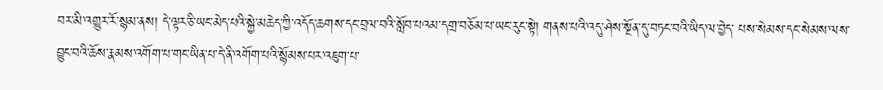བར་མི་འགྱུར་རོ་སྙམ་ནས། དེ་ལྟར་ཅི་ཡང་མེད་པའི་སྐྱེ་མཆེད་ཀྱི་འདོད་ཆགས་དང་བྲལ་བའི་སློབ་པའམ་དགྲ་བཅོམ་པ་ཡང་རུང་སྟེ། གནས་པའི་འདུ་ཤེས་སྔོན་དུ་བཏང་བའི་ཡིད་ལ་བྱེད་ པས་སེམས་དང་སེམས་ལས་བྱུང་བའི་ཆོས་རྣམས་འགོག་པ་གང་ཡིན་པ་དེ་ནི་འགོག་པའི་སྙོམས་པར་འཇུག་པ་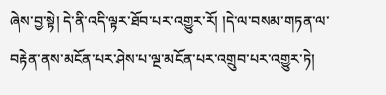ཞེས་བྱ་སྟེ། དེ་ནི་འདི་ལྟར་ཐོབ་པར་འགྱུར་རོ། །དེ་ལ་བསམ་གཏན་ལ་བརྟེན་ནས་མངོན་པར་ཤེས་པ་ལྔ་མངོན་པར་འགྲུབ་པར་འགྱུར་ཏེ།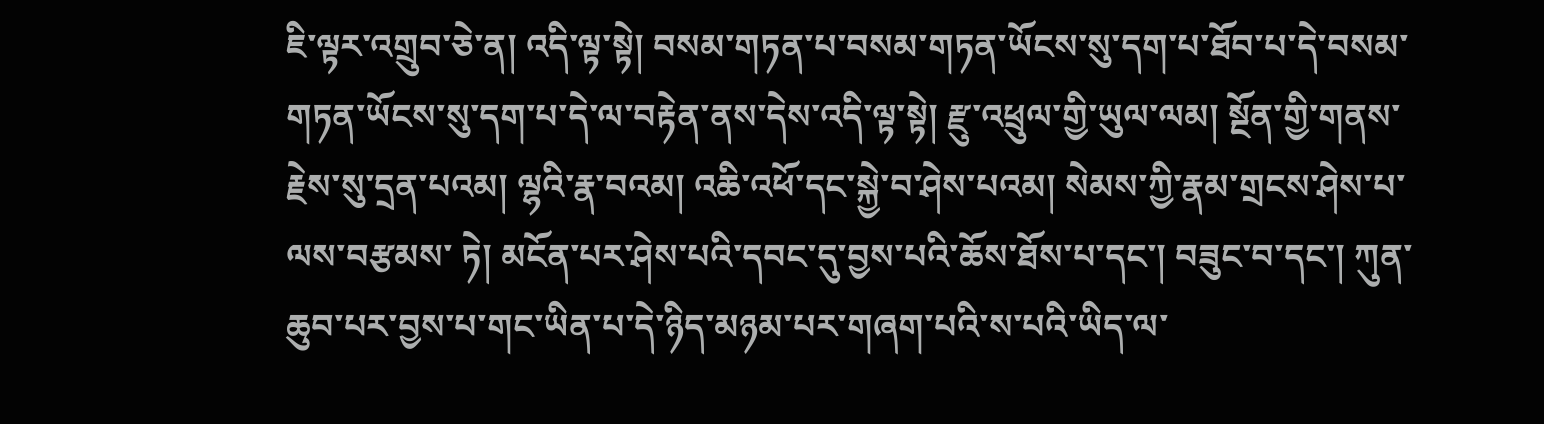ཇི་ལྟར་འགྲུབ་ཅེ་ན། འདི་ལྟ་སྟེ། བསམ་གཏན་པ་བསམ་གཏན་ཡོངས་སུ་དག་པ་ཐོབ་པ་དེ་བསམ་གཏན་ཡོངས་སུ་དག་པ་དེ་ལ་བརྟེན་ནས་དེས་འདི་ལྟ་སྟེ། རྫུ་འཕྲུལ་གྱི་ཡུལ་ལམ། སྔོན་གྱི་གནས་རྗེས་སུ་དྲན་པའམ། ལྷའི་རྣ་བའམ། འཆི་འཕོ་དང་སྐྱེ་བ་ཤེས་པའམ། སེམས་ཀྱི་རྣམ་གྲངས་ཤེས་པ་ལས་བརྩམས་ ཏེ། མངོན་པར་ཤེས་པའི་དབང་དུ་བྱས་པའི་ཆོས་ཐོས་པ་དང་། བཟུང་བ་དང་། ཀུན་ཆུབ་པར་བྱས་པ་གང་ཡིན་པ་དེ་ཉིད་མཉམ་པར་གཞག་པའི་ས་པའི་ཡིད་ལ་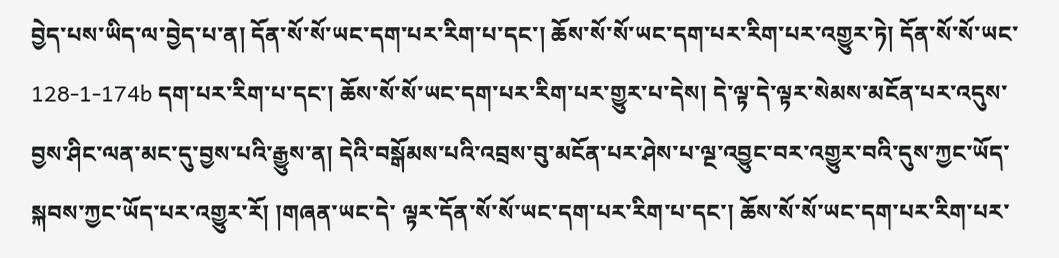བྱེད་པས་ཡིད་ལ་བྱེད་པ་ན། དོན་སོ་སོ་ཡང་དག་པར་རིག་པ་དང་། ཆོས་སོ་སོ་ཡང་དག་པར་རིག་པར་འགྱུར་ཏེ། དོན་སོ་སོ་ཡང་ 128-1-174b དག་པར་རིག་པ་དང་། ཆོས་སོ་སོ་ཡང་དག་པར་རིག་པར་གྱུར་པ་དེས། དེ་ལྟ་དེ་ལྟར་སེམས་མངོན་པར་འདུས་བྱས་ཤིང་ལན་མང་དུ་བྱས་པའི་རྒྱུས་ན། དེའི་བསྒོམས་པའི་འབྲས་བུ་མངོན་པར་ཤེས་པ་ལྔ་འབྱུང་བར་འགྱུར་བའི་དུས་ཀྱང་ཡོད་སྐབས་ཀྱང་ཡོད་པར་འགྱུར་རོ། །གཞན་ཡང་དེ་ ལྟར་དོན་སོ་སོ་ཡང་དག་པར་རིག་པ་དང་། ཆོས་སོ་སོ་ཡང་དག་པར་རིག་པར་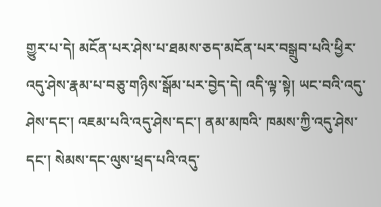གྱུར་པ་དེ། མངོན་པར་ཤེས་པ་ཐམས་ཅད་མངོན་པར་བསྒྲུབ་པའི་ཕྱིར་འདུ་ཤེས་རྣམ་པ་བཅུ་གཉིས་སྒོམ་པར་བྱེད་དེ། འདི་ལྟ་སྟེ། ཡང་བའི་འདུ་ཤེས་དང་། འཇམ་པའི་འདུ་ཤེས་དང་། ནམ་མཁའི་ ཁམས་ཀྱི་འདུ་ཤེས་དང་། སེམས་དང་ལུས་ཕྲད་པའི་འདུ་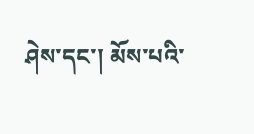ཤེས་དང་། མོས་པའི་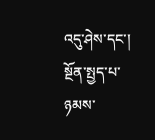འདུ་ཤེས་དང་། སྔོན་སྤྱད་པ་ཉམས་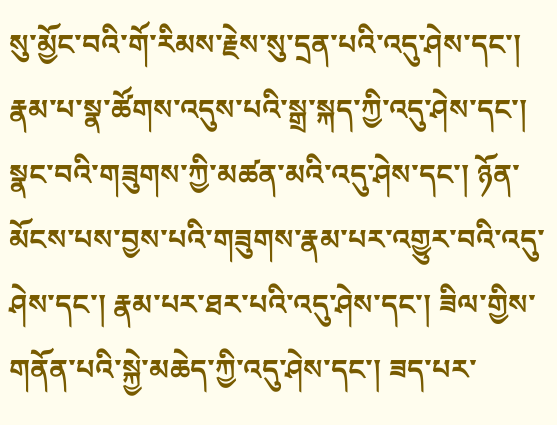སུ་མྱོང་བའི་གོ་རིམས་རྗེས་སུ་དྲན་པའི་འདུ་ཤེས་དང་། རྣམ་པ་སྣ་ཚོགས་འདུས་པའི་སྒྲ་སྐད་ཀྱི་འདུ་ཤེས་དང་། སྣང་བའི་གཟུགས་ཀྱི་མཚན་མའི་འདུ་ཤེས་དང་། ཉོན་མོངས་པས་བྱས་པའི་གཟུགས་རྣམ་པར་འགྱུར་བའི་འདུ་ཤེས་དང་། རྣམ་པར་ཐར་པའི་འདུ་ཤེས་དང་། ཟིལ་གྱིས་གནོན་པའི་སྐྱེ་མཆེད་ཀྱི་འདུ་ཤེས་དང་། ཟད་པར་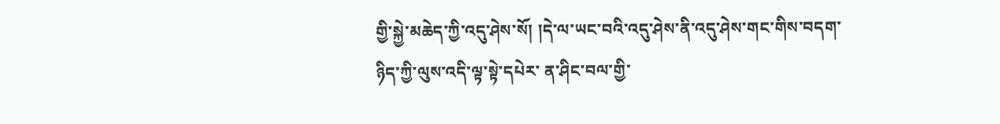གྱི་སྐྱེ་མཆེད་ཀྱི་འདུ་ཤེས་སོ། །དེ་ལ་ཡང་བའི་འདུ་ཤེས་ནི་འདུ་ཤེས་གང་གིས་བདག་ཉིད་ཀྱི་ལུས་འདི་ལྟ་སྟེ་དཔེར་ ན་ཤིང་བལ་གྱི་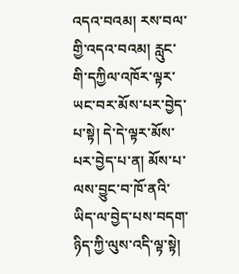འདའ་བའམ། རས་བལ་གྱི་འདའ་བའམ། རླུང་གི་དཀྱིལ་འཁོར་ལྟར་ཡང་བར་མོས་པར་བྱེད་པ་སྟེ། དེ་དེ་ལྟར་མོས་པར་བྱེད་པ་ན། མོས་པ་ལས་བྱུང་བ་ཁོ་ནའི་ཡིད་ལ་བྱེད་པས་བདག་ཉིད་ཀྱི་ལུས་འདི་ལྟ་སྟེ།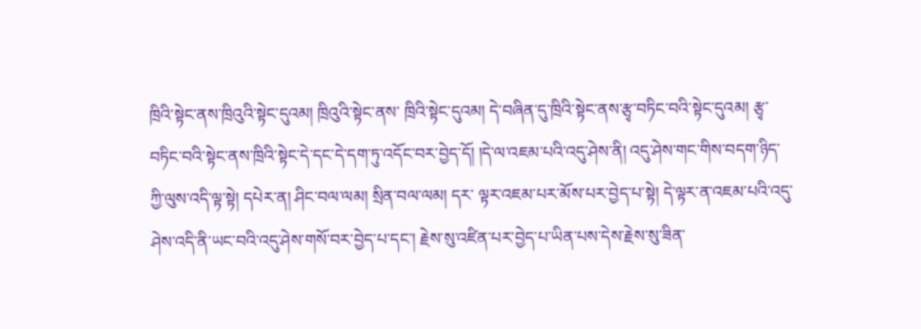ཁྲིའི་སྟེང་ནས་ཁྲིའུའི་སྟེང་དུའམ། ཁྲིའུའི་སྟེང་ནས་ ཁྲིའི་སྟེང་དུའམ། དེ་བཞིན་དུ་ཁྲིའི་སྟེང་ནས་རྩྭ་བཏིང་བའི་སྟེང་དུའམ། རྩྭ་བཏིང་བའི་སྟེང་ནས་ཁྲིའི་སྟེང་དེ་དང་དེ་དག་ཏུ་འདོང་བར་བྱེད་དོ། །དེ་ལ་འཇམ་པའི་འདུ་ཤེས་ནི། འདུ་ཤེས་གང་གིས་བདག་ཉིད་ཀྱི་ལུས་འདི་ལྟ་སྟེ། དཔེར་ན། ཤིང་བལ་ལམ། སྲིན་བལ་ལམ། དར་ ལྟར་འཇམ་པར་མོས་པར་བྱེད་པ་སྟེ། དེ་ལྟར་ན་འཇམ་པའི་འདུ་ཤེས་འདི་ནི་ཡང་བའི་འདུ་ཤེས་གསོ་བར་བྱེད་པ་དང་། རྗེས་སུ་འཛིན་པར་བྱེད་པ་ཡིན་པས་དེས་རྗེས་སུ་ཟིན་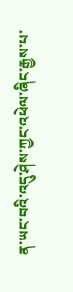ན་ཡང་བའི་འདུ་ཤེས་ཀྱང་འཕེལ་ཞིང་རྒྱས་པ་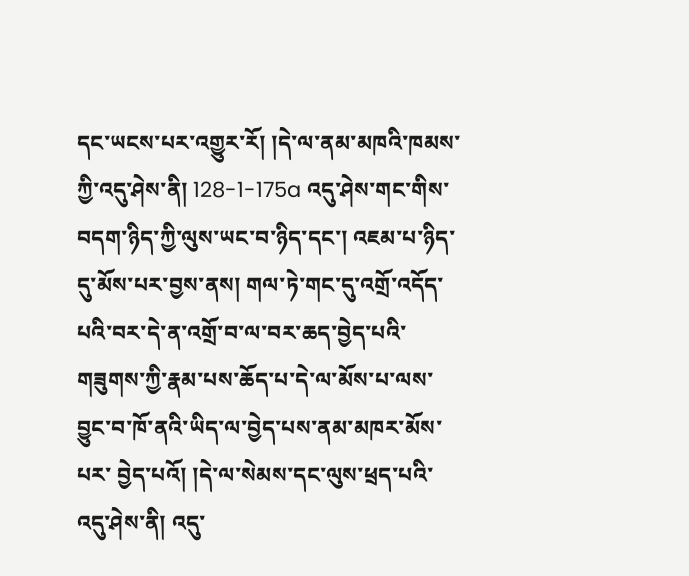དང་ཡངས་པར་འགྱུར་རོ། །དེ་ལ་ནམ་མཁའི་ཁམས་ཀྱི་འདུ་ཤེས་ནི། 128-1-175a འདུ་ཤེས་གང་གིས་བདག་ཉིད་ཀྱི་ལུས་ཡང་བ་ཉིད་དང་། འཇམ་པ་ཉིད་དུ་མོས་པར་བྱས་ནས། གལ་ཏེ་གང་དུ་འགྲོ་འདོད་པའི་བར་དེ་ན་འགྲོ་བ་ལ་བར་ཆད་བྱེད་པའི་གཟུགས་ཀྱི་རྣམ་པས་ཆོད་པ་དེ་ལ་མོས་པ་ལས་བྱུང་བ་ཁོ་ནའི་ཡིད་ལ་བྱེད་པས་ནམ་མཁར་མོས་པར་ བྱེད་པའོ། །དེ་ལ་སེམས་དང་ལུས་ཕྲད་པའི་འདུ་ཤེས་ནི། འདུ་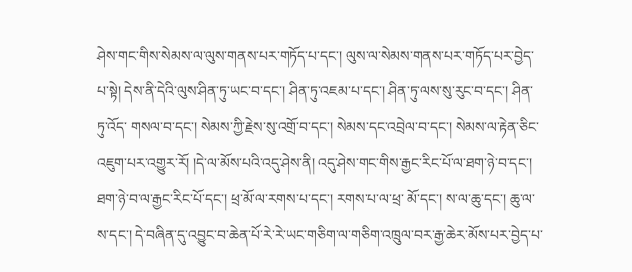ཤེས་གང་གིས་སེམས་ལ་ལུས་གནས་པར་གཏོད་པ་དང་། ལུས་ལ་སེམས་གནས་པར་གཏོད་པར་བྱེད་པ་སྟེ། དེས་ནི་དེའི་ལུས་ཤིན་ཏུ་ཡང་བ་དང་། ཤིན་ཏུ་འཇམ་པ་དང་། ཤིན་ཏུ་ལས་སུ་རུང་བ་དང་། ཤིན་ཏུ་འོད་ གསལ་བ་དང་། སེམས་ཀྱི་རྗེས་སུ་འགྲོ་བ་དང་། སེམས་དང་འབྲེལ་བ་དང་། སེམས་ལ་རྟེན་ཅིང་འཇུག་པར་འགྱུར་རོ། །དེ་ལ་མོས་པའི་འདུ་ཤེས་ནི། འདུ་ཤེས་གང་གིས་རྒྱང་རིང་པོ་ལ་ཐག་ཉེ་བ་དང་། ཐག་ཉེ་བ་ལ་རྒྱང་རིང་པོ་དང་། ཕྲ་མོ་ལ་རགས་པ་དང་། རགས་པ་ལ་ཕྲ་ མོ་དང་། ས་ལ་ཆུ་དང་། ཆུ་ལ་ས་དང་། དེ་བཞིན་དུ་འབྱུང་བ་ཆེན་པོ་རེ་རེ་ཡང་གཅིག་ལ་གཅིག་འཁྲུལ་བར་རྒྱ་ཆེར་མོས་པར་བྱེད་པ་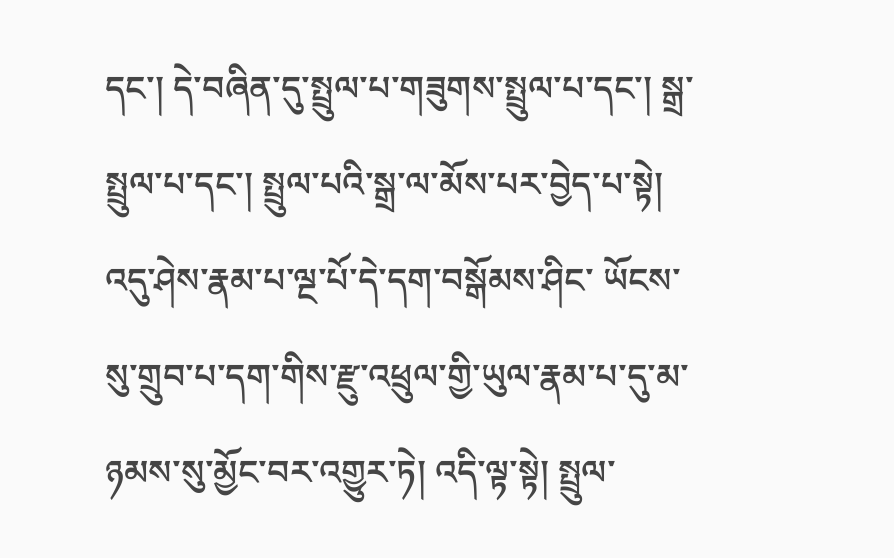དང་། དེ་བཞིན་དུ་སྤྲུལ་པ་གཟུགས་སྤྲུལ་པ་དང་། སྒྲ་སྤྲུལ་པ་དང་། སྤྲུལ་པའི་སྒྲ་ལ་མོས་པར་བྱེད་པ་སྟེ། འདུ་ཤེས་རྣམ་པ་ལྔ་པོ་དེ་དག་བསྒོམས་ཤིང་ ཡོངས་སུ་གྲུབ་པ་དག་གིས་རྫུ་འཕྲུལ་གྱི་ཡུལ་རྣམ་པ་དུ་མ་ཉམས་སུ་མྱོང་བར་འགྱུར་ཏེ། འདི་ལྟ་སྟེ། སྤྲུལ་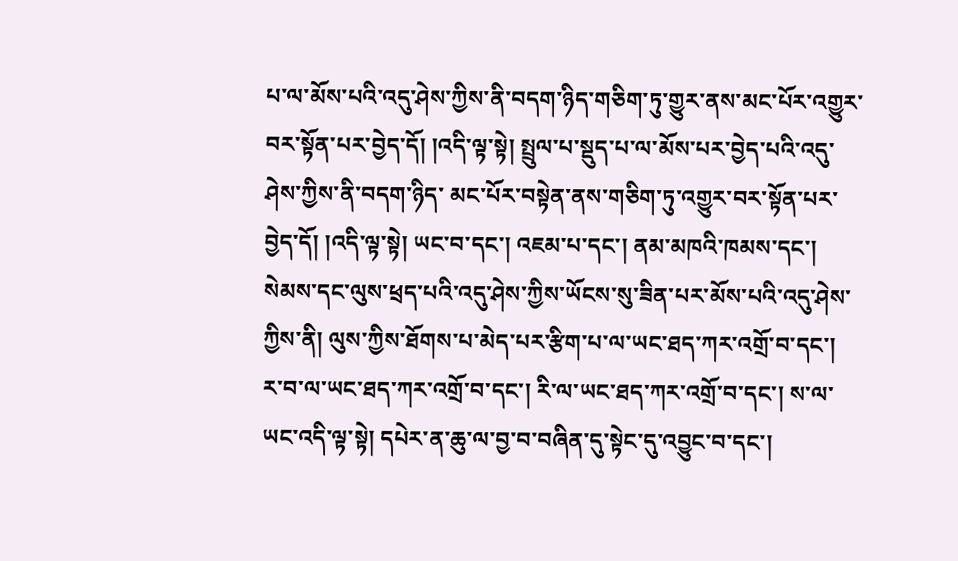པ་ལ་མོས་པའི་འདུ་ཤེས་ཀྱིས་ནི་བདག་ཉིད་གཅིག་ཏུ་གྱུར་ནས་མང་པོར་འགྱུར་བར་སྟོན་པར་བྱེད་དོ། །འདི་ལྟ་སྟེ། སྤྲུལ་པ་སྡུད་པ་ལ་མོས་པར་བྱེད་པའི་འདུ་ཤེས་ཀྱིས་ནི་བདག་ཉིད་ མང་པོར་བསྟེན་ནས་གཅིག་ཏུ་འགྱུར་བར་སྟོན་པར་བྱེད་དོ། །འདི་ལྟ་སྟེ། ཡང་བ་དང་། འཇམ་པ་དང་། ནམ་མཁའི་ཁམས་དང་། སེམས་དང་ལུས་ཕྲད་པའི་འདུ་ཤེས་ཀྱིས་ཡོངས་སུ་ཟིན་པར་མོས་པའི་འདུ་ཤེས་ཀྱིས་ནི། ལུས་ཀྱིས་ཐོགས་པ་མེད་པར་རྩིག་པ་ལ་ཡང་ཐད་ཀར་འགྲོ་བ་དང་། ར་བ་ལ་ཡང་ཐད་ཀར་འགྲོ་བ་དང་། རི་ལ་ཡང་ཐད་ཀར་འགྲོ་བ་དང་། ས་ལ་ཡང་འདི་ལྟ་སྟེ། དཔེར་ན་ཆུ་ལ་བྱ་བ་བཞིན་དུ་སྟེང་དུ་འབྱུང་བ་དང་།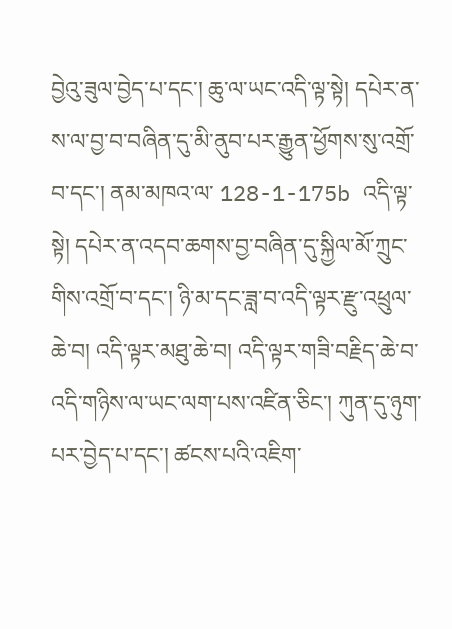བྱེའུ་ཟུལ་བྱེད་པ་དང་། ཆུ་ལ་ཡང་འདི་ལྟ་སྟེ། དཔེར་ན་ས་ལ་བྱ་བ་བཞིན་དུ་མི་ནུབ་པར་རྒྱུན་ཕྱོགས་སུ་འགྲོ་བ་དང་། ནམ་མཁའ་ལ་ 128-1-175b འདི་ལྟ་སྟེ། དཔེར་ན་འདབ་ཆགས་བྱ་བཞིན་དུ་སྐྱིལ་མོ་ཀྲུང་གིས་འགྲོ་བ་དང་། ཉི་མ་དང་ཟླ་བ་འདི་ལྟར་རྫུ་འཕྲུལ་ཆེ་བ། འདི་ལྟར་མཐུ་ཆེ་བ། འདི་ལྟར་གཟི་བརྗིད་ཆེ་བ་འདི་གཉིས་ལ་ཡང་ལག་པས་འཛིན་ཅིང་། ཀུན་དུ་ཉུག་པར་བྱེད་པ་དང་། ཚངས་པའི་འཇིག་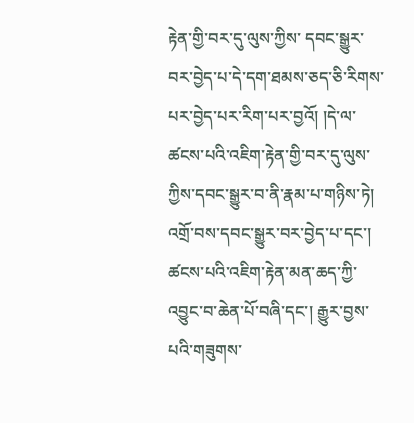རྟེན་གྱི་བར་དུ་ལུས་ཀྱིས་ དབང་སྒྱུར་བར་བྱེད་པ་དེ་དག་ཐམས་ཅད་ཅི་རིགས་པར་བྱེད་པར་རིག་པར་བྱའོ། །དེ་ལ་ཚངས་པའི་འཇིག་རྟེན་གྱི་བར་དུ་ལུས་ཀྱིས་དབང་སྒྱུར་བ་ནི་རྣམ་པ་གཉིས་ཏེ། འགྲོ་བས་དབང་སྒྱུར་བར་བྱེད་པ་དང་། ཚངས་པའི་འཇིག་རྟེན་མན་ཆད་ཀྱི་འབྱུང་བ་ཆེན་པོ་བཞི་དང་། རྒྱུར་བྱས་པའི་གཟུགས་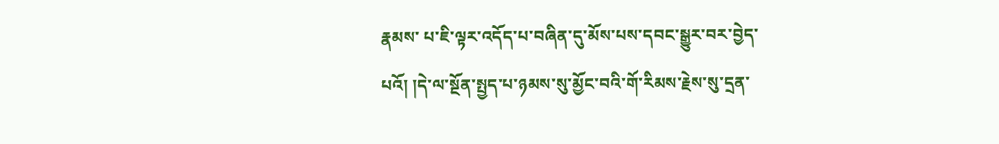རྣམས་ པ་ཇི་ལྟར་འདོད་པ་བཞིན་དུ་མོས་པས་དབང་སྒྱུར་བར་བྱེད་པའོ། །དེ་ལ་སྔོན་སྤྱད་པ་ཉམས་སུ་མྱོང་བའི་གོ་རིམས་རྗེས་སུ་དྲན་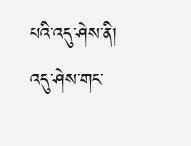པའི་འདུ་ཤེས་ནི། འདུ་ཤེས་གང་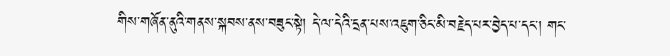གིས་གཞོན་ནུའི་གནས་སྐབས་ནས་བཟུང་སྟེ། དེ་ལ་དེའི་དྲན་པས་འཇུག་ཅིང་མི་བརྗེད་པར་བྱེད་པ་དང་། གང་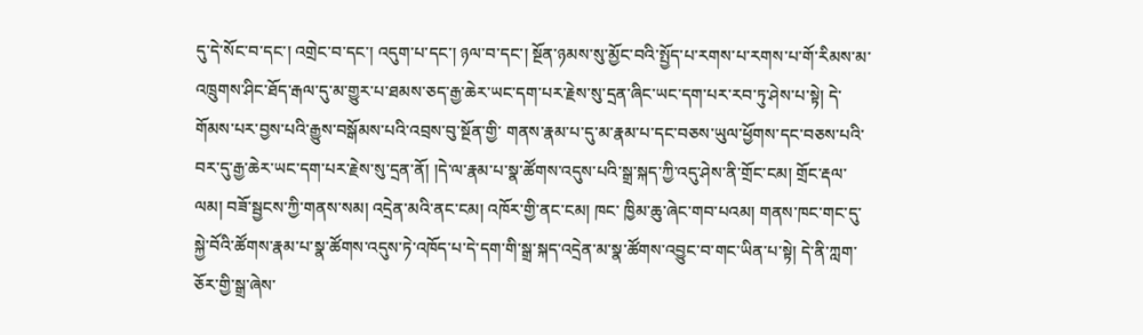དུ་དེ་སོང་བ་དང་། འགྲེང་བ་དང་། འདུག་པ་དང་། ཉལ་བ་དང་། སྔོན་ཉམས་སུ་མྱོང་བའི་སྤྱོད་པ་རགས་པ་རགས་པ་གོ་རིམས་མ་འཁྲུགས་ཤིང་ཐོད་རྒལ་དུ་མ་གྱུར་པ་ཐམས་ཅད་རྒྱ་ཆེར་ཡང་དག་པར་རྗེས་སུ་དྲན་ཞིང་ཡང་དག་པར་རབ་ཏུ་ཤེས་པ་སྟེ། དེ་གོམས་པར་བྱས་པའི་རྒྱུས་བསྒོམས་པའི་འབྲས་བུ་སྔོན་གྱི་ གནས་རྣམ་པ་དུ་མ་རྣམ་པ་དང་བཅས་ཡུལ་ཕྱོགས་དང་བཅས་པའི་བར་དུ་རྒྱ་ཆེར་ཡང་དག་པར་རྗེས་སུ་དྲན་ནོ། །དེ་ལ་རྣམ་པ་སྣ་ཚོགས་འདུས་པའི་སྒྲ་སྐད་ཀྱི་འདུ་ཤེས་ནི་གྲོང་ངམ། གྲོང་རྡལ་ལམ། བཟོ་སྦྱངས་ཀྱི་གནས་སམ། འདྲེན་མའི་ནང་ངམ། འཁོར་གྱི་ནང་ངམ། ཁང་ ཁྱིམ་ཆུ་ཞེང་གབ་པའམ། གནས་ཁང་གང་དུ་སྐྱེ་བོའི་ཚོགས་རྣམ་པ་སྣ་ཚོགས་འདུས་ཏེ་འཁོད་པ་དེ་དག་གི་སྒྲ་སྐད་འདྲེན་མ་སྣ་ཚོགས་འབྱུང་བ་གང་ཡིན་པ་སྟེ། དེ་ནི་ཀླག་ཅོར་གྱི་སྒྲ་ཞེས་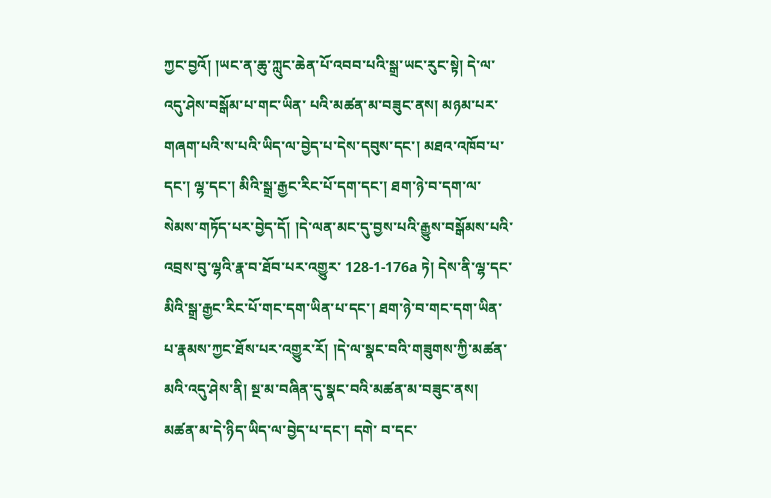ཀྱང་བྱའོ། །ཡང་ན་ཆུ་ཀླུང་ཆེན་པོ་འབབ་པའི་སྒྲ་ཡང་རུང་སྟེ། དེ་ལ་འདུ་ཤེས་བསྒོམ་པ་གང་ཡིན་ པའི་མཚན་མ་བཟུང་ནས། མཉམ་པར་གཞག་པའི་ས་པའི་ཡིད་ལ་བྱེད་པ་དེས་དབུས་དང་། མཐའ་འཁོབ་པ་དང་། ལྷ་དང་། མིའི་སྒྲ་རྒྱང་རིང་པོ་དག་དང་། ཐག་ཉེ་བ་དག་ལ་སེམས་གཏོད་པར་བྱེད་དོ། །དེ་ལན་མང་དུ་བྱས་པའི་རྒྱུས་བསྒོམས་པའི་འབྲས་བུ་ལྷའི་རྣ་བ་ཐོབ་པར་འགྱུར་ 128-1-176a ཏེ། དེས་ནི་ལྷ་དང་མིའི་སྒྲ་རྒྱང་རིང་པོ་གང་དག་ཡིན་པ་དང་། ཐག་ཉེ་བ་གང་དག་ཡིན་པ་རྣམས་ཀྱང་ཐོས་པར་འགྱུར་རོ། །དེ་ལ་སྣང་བའི་གཟུགས་ཀྱི་མཚན་མའི་འདུ་ཤེས་ནི། སྔ་མ་བཞིན་དུ་སྣང་བའི་མཚན་མ་བཟུང་ནས། མཚན་མ་དེ་ཉིད་ཡིད་ལ་བྱེད་པ་དང་། དགེ་ བ་དང་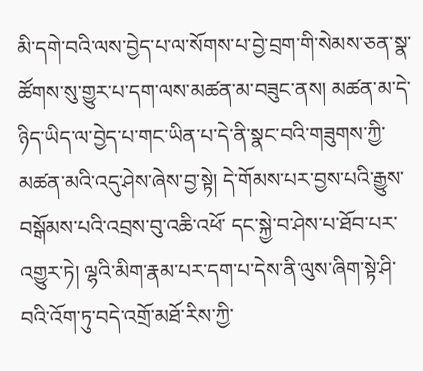མི་དགེ་བའི་ལས་བྱེད་པ་ལ་སོགས་པ་བྱེ་བྲག་གི་སེམས་ཅན་སྣ་ཚོགས་སུ་གྱུར་པ་དག་ལས་མཚན་མ་བཟུང་ནས། མཚན་མ་དེ་ཉིད་ཡིད་ལ་བྱེད་པ་གང་ཡིན་པ་དེ་ནི་སྣང་བའི་གཟུགས་ཀྱི་མཚན་མའི་འདུ་ཤེས་ཞེས་བྱ་སྟེ། དེ་གོམས་པར་བྱས་པའི་རྒྱུས་བསྒོམས་པའི་འབྲས་བུ་འཆི་འཕོ་ དང་སྐྱེ་བ་ཤེས་པ་ཐོབ་པར་འགྱུར་ཏེ། ལྷའི་མིག་རྣམ་པར་དག་པ་དེས་ནི་ལུས་ཞིག་སྟེ་ཤི་བའི་འོག་ཏུ་བདེ་འགྲོ་མཐོ་རིས་ཀྱི་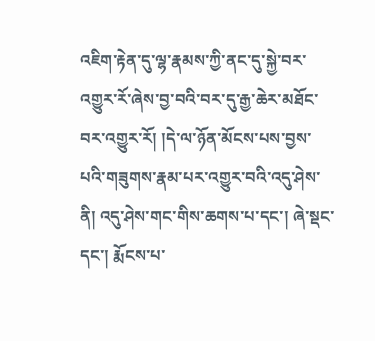འཇིག་རྟེན་དུ་ལྷ་རྣམས་ཀྱི་ནང་དུ་སྐྱེ་བར་འགྱུར་རོ་ཞེས་བྱ་བའི་བར་དུ་རྒྱ་ཆེར་མཐོང་བར་འགྱུར་རོ། །དེ་ལ་ཉོན་མོངས་པས་བྱས་པའི་གཟུགས་རྣམ་པར་འགྱུར་བའི་འདུ་ཤེས་ ནི། འདུ་ཤེས་གང་གིས་ཆགས་པ་དང་། ཞེ་སྡང་དང་། རྨོངས་པ་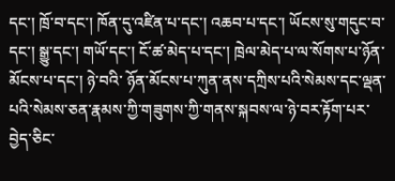དང་། ཁྲོ་བ་དང་། ཁོན་དུ་འཛིན་པ་དང་། འཆབ་པ་དང་། ཡོངས་སུ་གདུང་བ་དང་། སྒྱུ་དང་། གཡོ་དང་། ངོ་ཚ་མེད་པ་དང་། ཁྲེལ་མེད་པ་ལ་སོགས་པ་ཉོན་མོངས་པ་དང་། ཉེ་བའི་ ཉོན་མོངས་པ་ཀུན་ནས་དཀྲིས་པའི་སེམས་དང་ལྡན་པའི་སེམས་ཅན་རྣམས་ཀྱི་གཟུགས་ཀྱི་གནས་སྐབས་ལ་ཉེ་བར་རྟོག་པར་བྱེད་ཅིང་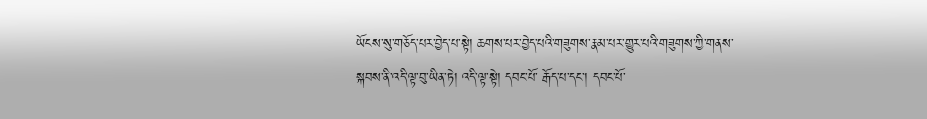ཡོངས་སུ་གཅོད་པར་བྱེད་པ་སྟེ། ཆགས་པར་བྱེད་པའི་གཟུགས་རྣམ་པར་གྱུར་པའི་གཟུགས་ཀྱི་གནས་སྐབས་ནི་འདི་ལྟ་བུ་ཡིན་ཏེ། འདི་ལྟ་སྟེ། དབང་པོ་ རྒོད་པ་དང་། དབང་པོ་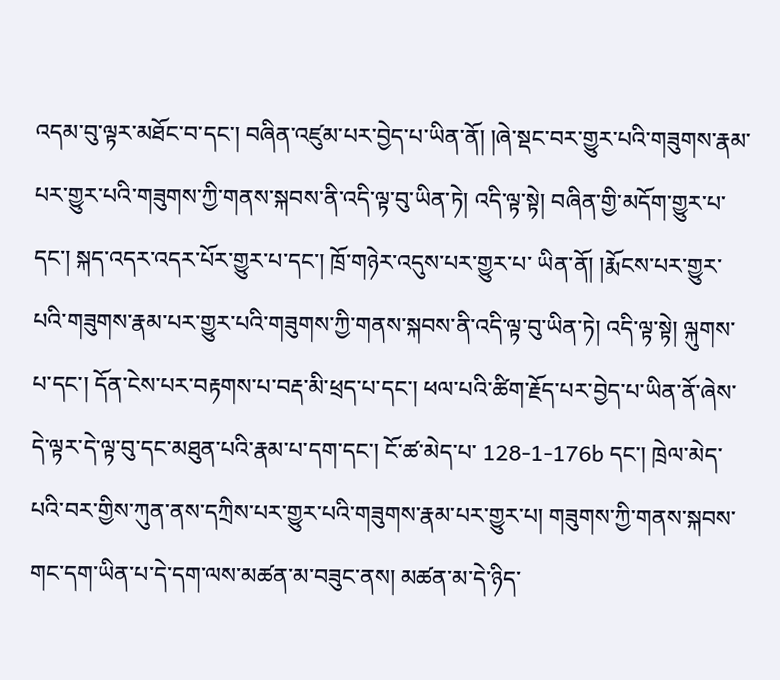འདམ་བུ་ལྟར་མཐོང་བ་དང་། བཞིན་འཛུམ་པར་བྱེད་པ་ཡིན་ནོ། །ཞེ་སྡང་བར་གྱུར་པའི་གཟུགས་རྣམ་པར་གྱུར་པའི་གཟུགས་ཀྱི་གནས་སྐབས་ནི་འདི་ལྟ་བུ་ཡིན་ཏེ། འདི་ལྟ་སྟེ། བཞིན་གྱི་མདོག་གྱུར་པ་དང་། སྐད་འདར་འདར་པོར་གྱུར་པ་དང་། ཁྲོ་གཉེར་འདུས་པར་གྱུར་པ་ ཡིན་ནོ། །རྨོངས་པར་གྱུར་པའི་གཟུགས་རྣམ་པར་གྱུར་པའི་གཟུགས་ཀྱི་གནས་སྐབས་ནི་འདི་ལྟ་བུ་ཡིན་ཏེ། འདི་ལྟ་སྟེ། ལྐུགས་པ་དང་། དོན་ངེས་པར་བརྟགས་པ་བརྡ་མི་ཕྲད་པ་དང་། ཕལ་པའི་ཚིག་རྗོད་པར་བྱེད་པ་ཡིན་ནོ་ཞེས་དེ་ལྟར་དེ་ལྟ་བུ་དང་མཐུན་པའི་རྣམ་པ་དག་དང་། ངོ་ཚ་མེད་པ་ 128-1-176b དང་། ཁྲེལ་མེད་པའི་བར་གྱིས་ཀུན་ནས་དཀྲིས་པར་གྱུར་པའི་གཟུགས་རྣམ་པར་གྱུར་པ། གཟུགས་ཀྱི་གནས་སྐབས་གང་དག་ཡིན་པ་དེ་དག་ལས་མཚན་མ་བཟུང་ནས། མཚན་མ་དེ་ཉིད་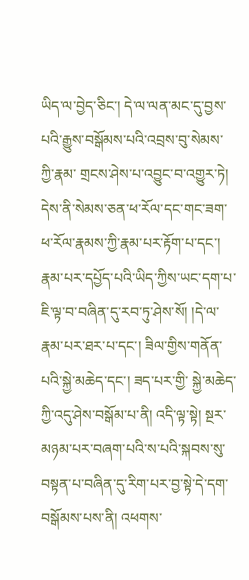ཡིད་ལ་བྱེད་ཅིང་། དེ་ལ་ལན་མང་དུ་བྱས་པའི་རྒྱུས་བསྒོམས་པའི་འབྲས་བུ་སེམས་ཀྱི་རྣམ་ གྲངས་ཤེས་པ་འབྱུང་བ་འགྱུར་ཏེ། དེས་ནི་སེམས་ཅན་ཕ་རོལ་དང་གང་ཟག་ཕ་རོལ་རྣམས་ཀྱི་རྣམ་པར་རྟོག་པ་དང་། རྣམ་པར་དཔྱོད་པའི་ཡིད་ཀྱིས་ཡང་དག་པ་ཇི་ལྟ་བ་བཞིན་དུ་རབ་ཏུ་ཤེས་སོ། །དེ་ལ་རྣམ་པར་ཐར་པ་དང་། ཟིལ་གྱིས་གནོན་པའི་སྐྱེ་མཆེད་དང་། ཟད་པར་གྱི་ སྐྱེ་མཆེད་ཀྱི་འདུ་ཤེས་བསྒོམ་པ་ནི། འདི་ལྟ་སྟེ། སྔར་མཉམ་པར་བཞག་པའི་ས་པའི་སྐབས་སུ་བསྟན་པ་བཞིན་དུ་རིག་པར་བྱ་སྟེ་དེ་དག་བསྒོམས་པས་ནི། འཕགས་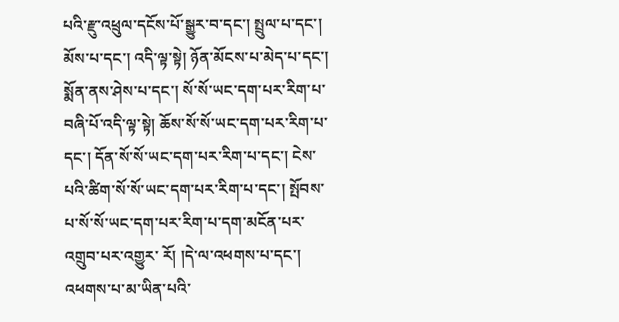པའི་རྫུ་འཕྲུལ་དངོས་པོ་སྒྱུར་བ་དང་། སྤྲུལ་པ་དང་། མོས་པ་དང་། འདི་ལྟ་སྟེ། ཉོན་མོངས་པ་མེད་པ་དང་། སྨོན་ནས་ཤེས་པ་དང་། སོ་སོ་ཡང་དག་པར་རིག་པ་བཞི་པོ་འདི་ལྟ་སྟེ། ཆོས་སོ་སོ་ཡང་དག་པར་རིག་པ་དང་། དོན་སོ་སོ་ཡང་དག་པར་རིག་པ་དང་། ངེས་པའི་ཚིག་སོ་སོ་ཡང་དག་པར་རིག་པ་དང་། སྤོབས་པ་སོ་སོ་ཡང་དག་པར་རིག་པ་དག་མངོན་པར་འགྲུབ་པར་འགྱུར་ རོ། །དེ་ལ་འཕགས་པ་དང་། འཕགས་པ་མ་ཡིན་པའི་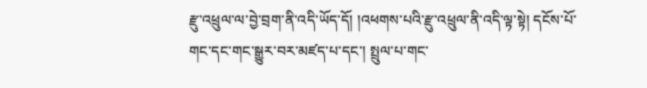རྫུ་འཕྲུལ་ལ་བྱེ་བྲག་ནི་འདི་ཡོད་དོ། །འཕགས་པའི་རྫུ་འཕྲུལ་ནི་འདི་ལྟ་སྟེ། དངོས་པོ་གང་དང་གང་སྒྱུར་བར་མཛད་པ་དང་། སྤྲུལ་པ་གང་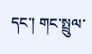དང་། གང་སྤྲུལ་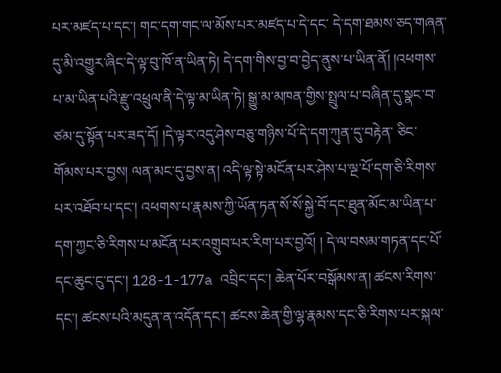པར་མཛད་པ་དང་། གང་དག་གང་ལ་མོས་པར་མཛད་པ་དེ་དང་ དེ་དག་ཐམས་ཅད་གཞན་དུ་མི་འགྱུར་ཞིང་དེ་ལྟ་བུ་ཁོ་ན་ཡིན་ཏེ། དེ་དག་གིས་བྱ་བ་བྱེད་ནུས་པ་ཡིན་ནོ། །འཕགས་པ་མ་ཡིན་པའི་རྫུ་འཕྲུལ་ནི་དེ་ལྟ་མ་ཡིན་ཏེ། སྒྱུ་མ་མཁན་གྱིས་སྤྲུལ་པ་བཞིན་དུ་སྣང་བ་ཙམ་དུ་སྟོན་པར་ཟད་དོ། །དེ་ལྟར་འདུ་ཤེས་བཅུ་གཉིས་པོ་དེ་དག་ཀུན་དུ་བརྟེན་ ཅིང་གོམས་པར་བྱས། ལན་མང་དུ་བྱས་ན། འདི་ལྟ་སྟེ་མངོན་པར་ཤེས་པ་ལྔ་པོ་དག་ཅི་རིགས་པར་འཐོབ་པ་དང་། འཕགས་པ་རྣམས་ཀྱི་ཡོན་ཏན་སོ་སོ་སྐྱེ་བོ་དང་ཐུན་མོང་མ་ཡིན་པ་དག་ཀྱང་ཅི་རིགས་པ་མངོན་པར་འགྲུབ་པར་རིག་པར་བྱའོ། ། དེ་ལ་བསམ་གཏན་དང་པོ་དང་ཆུང་ངུ་དང་། 128-1-177a འབྲིང་དང་། ཆེན་པོར་བསྒོམས་ན། ཚངས་རིགས་དང་། ཚངས་པའི་མདུན་ན་འདོན་དང་། ཚངས་ཆེན་གྱི་ལྷ་རྣམས་དང་ཅི་རིགས་པར་སྐལ་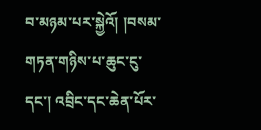བ་མཉམ་པར་སྐྱེའོ། །བསམ་གཏན་གཉིས་པ་ཆུང་ངུ་དང་། འབྲིང་དང་ཆེན་པོར་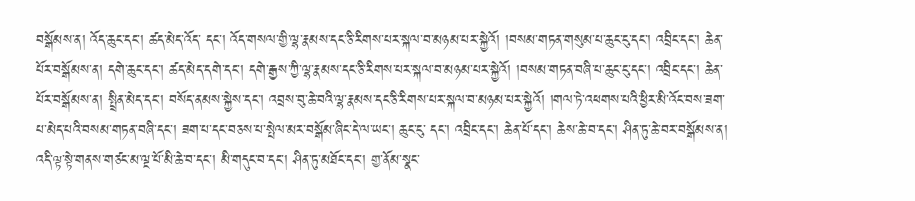བསྒོམས་ན། འོད་ཆུང་དང་། ཚད་མེད་འོད་ དང་། འོད་གསལ་གྱི་ལྷ་རྣམས་དང་ཅི་རིགས་པར་སྐལ་བ་མཉམ་པར་སྐྱེའོ། །བསམ་གཏན་གསུམ་པ་ཆུང་ངུ་དང་། འབྲིང་དང་། ཆེན་པོར་བསྒོམས་ན། དགེ་ཆུང་དང་། ཚད་མེད་དགེ་དང་། དགེ་རྒྱས་ཀྱི་ལྷ་རྣམས་དང་ཅི་རིགས་པར་སྐལ་བ་མཉམ་པར་སྐྱེའོ། །བསམ་གཏན་བཞི་པ་ཆུང་ངུ་དང་། འབྲིང་དང་། ཆེན་པོར་བསྒོམས་ན། སྤྲིན་མེད་དང་། བསོད་ནམས་སྐྱེས་དང་། འབྲས་བུ་ཆེ་བའི་ལྷ་རྣམས་དང་ཅི་རིགས་པར་སྐལ་བ་མཉམ་པར་སྐྱེའོ། །གལ་ཏེ་འཕགས་པའི་ཕྱིར་མི་འོང་བས་ཟག་པ་མེད་པའི་བསམ་གཏན་བཞི་དང་། ཟག་པ་དང་བཅས་པ་སྤེལ་མར་བསྒོམ་ཞིང་དེ་ལ་ཡང་། ཆུང་ངུ་ དང་། འབྲིང་དང་། ཆེན་པོ་དང་། ཆེས་ཆེ་བ་དང་། ཤིན་ཏུ་ཆེ་བར་བསྒོམས་ན། འདི་ལྟ་སྟེ་གནས་གཙང་མ་ལྔ་པོ་མི་ཆེ་བ་དང་། མི་གདུང་བ་དང་། ཤིན་ཏུ་མཐོང་དང་། གྱ་ནོམ་སྣང་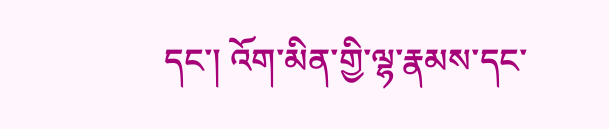དང་། འོག་མིན་གྱི་ལྷ་རྣམས་དང་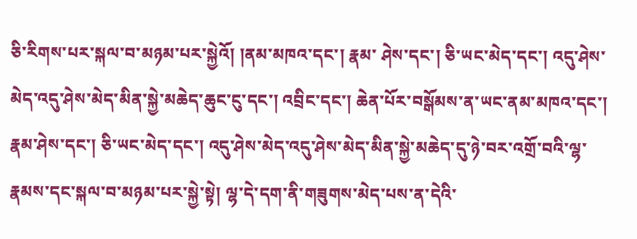ཅི་རིགས་པར་སྐལ་བ་མཉམ་པར་སྐྱེའོ། །ནམ་མཁའ་དང་། རྣམ་ ཤེས་དང་། ཅི་ཡང་མེད་དང་། འདུ་ཤེས་མེད་འདུ་ཤེས་མེད་མིན་སྐྱེ་མཆེད་ཆུང་ངུ་དང་། འབྲིང་དང་། ཆེན་པོར་བསྒོམས་ན་ཡང་ནམ་མཁའ་དང་། རྣམ་ཤེས་དང་། ཅི་ཡང་མེད་དང་། འདུ་ཤེས་མེད་འདུ་ཤེས་མེད་མིན་སྐྱེ་མཆེད་དུ་ཉེ་བར་འགྲོ་བའི་ལྷ་རྣམས་དང་སྐལ་བ་མཉམ་པར་སྐྱེ་སྟེ། ལྷ་དེ་དག་ནི་གཟུགས་མེད་པས་ན་དེའི་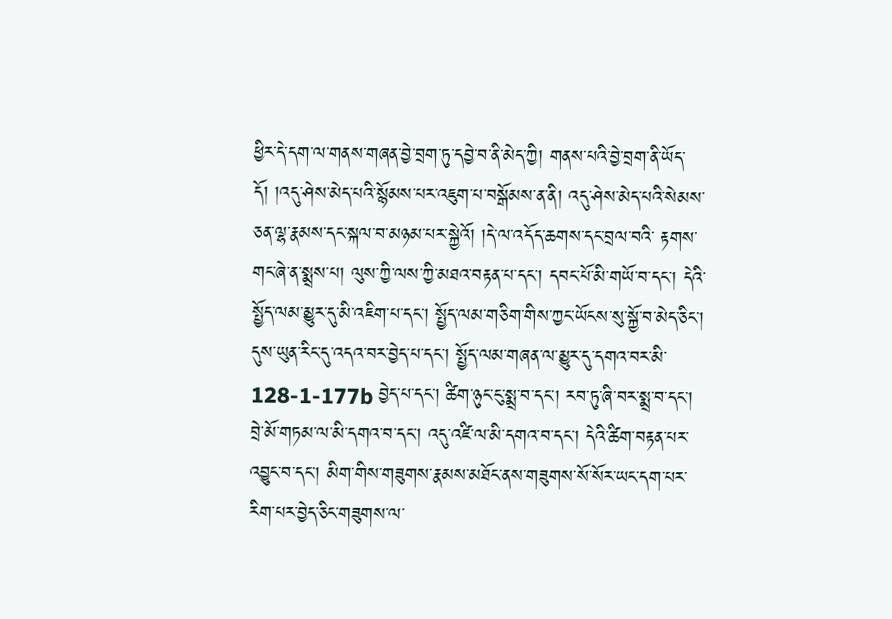ཕྱིར་དེ་དག་ལ་གནས་གཞན་བྱེ་བྲག་ཏུ་དབྱེ་བ་ནི་མེད་ཀྱི། གནས་པའི་བྱེ་བྲག་ནི་ཡོད་དོ། །འདུ་ཤེས་མེད་པའི་སྙོམས་པར་འཇུག་པ་བསྒོམས་ན་ནི། འདུ་ཤེས་མེད་པའི་སེམས་ཅན་ལྷ་རྣམས་དང་སྐལ་བ་མཉམ་པར་སྐྱེའོ། །དེ་ལ་འདོད་ཆགས་དང་བྲལ་བའི་ རྟགས་གང་ཞེ་ན་སྨྲས་པ། ལུས་ཀྱི་ལས་ཀྱི་མཐའ་བརྟན་པ་དང་། དབང་པོ་མི་གཡོ་བ་དང་། དེའི་སྤྱོད་ལམ་མྱུར་དུ་མི་འཇིག་པ་དང་། སྤྱོད་ལམ་གཅིག་གིས་ཀྱང་ཡོངས་སུ་སྐྱོ་བ་མེད་ཅིང་། དུས་ཡུན་རིང་དུ་འདའ་བར་བྱེད་པ་དང་། སྤྱོད་ལམ་གཞན་ལ་མྱུར་དུ་དགའ་བར་མི་ 128-1-177b བྱེད་པ་དང་། ཚིག་ཉུང་ངུ་སྨྲ་བ་དང་། རབ་ཏུ་ཞི་བར་སྨྲ་བ་དང་། བྲེ་མོ་གཏམ་ལ་མི་དགའ་བ་དང་། འདུ་འཛི་ལ་མི་དགའ་བ་དང་། དེའི་ཚིག་བརྟན་པར་འབྱུང་བ་དང་། མིག་གིས་གཟུགས་རྣམས་མཐོང་ནས་གཟུགས་སོ་སོར་ཡང་དག་པར་རིག་པར་བྱེད་ཅིང་གཟུགས་ལ་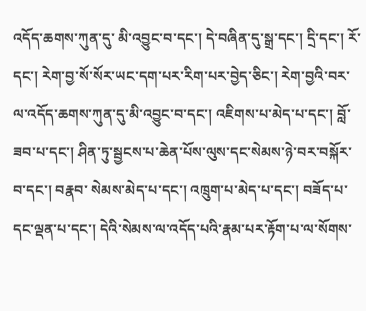འདོད་ཆགས་ཀུན་དུ་ མི་འབྱུང་བ་དང་། དེ་བཞིན་དུ་སྒྲ་དང་། དྲི་དང་། རོ་དང་། རེག་བྱ་སོ་སོར་ཡང་དག་པར་རིག་པར་བྱེད་ཅིང་། རེག་བྱའི་བར་ལ་འདོད་ཆགས་ཀུན་དུ་མི་འབྱུང་བ་དང་། འཇིགས་པ་མེད་པ་དང་། བློ་ཟབ་པ་དང་། ཤིན་ཏུ་སྦྱངས་པ་ཆེན་པོས་ལུས་དང་སེམས་ཉེ་བར་བསྐོར་བ་དང་། བརྣབ་ སེམས་མེད་པ་དང་། འཁྲུག་པ་མེད་པ་དང་། བཟོད་པ་དང་ལྡན་པ་དང་། དེའི་སེམས་ལ་འདོད་པའི་རྣམ་པར་རྟོག་པ་ལ་སོགས་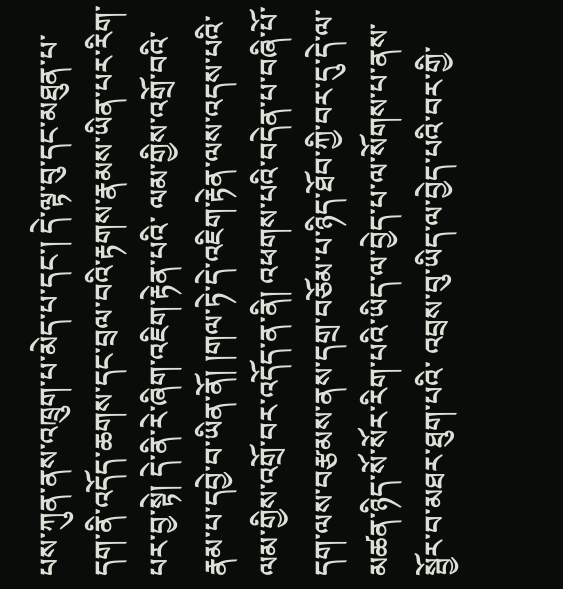པས་ཀུན་ནས་འཁྲུག་པ་མེད་པ་དང་། དེ་ལྟ་བུ་དང་མཐུན་པ་དག་ནི་འདོད་ཆགས་དང་བྲལ་བའི་རྟགས་རྣམས་ཡིན་པར་རིག་པར་བྱ་སྟེ། དེ་ནི་རེ་ཞིག་འཇིག་རྟེན་པའི་ ལམ་གྱིས་འགྲོ་བའི་རྣམ་པ་དབྱེ་བ་ཡིན་ནོ། །གལ་ཏེ་དེ་འཇིག་རྟེན་ལས་འདས་པའི་ལམ་གྱིས་འགྲོ་བར་འདོད་ན་ནི། འཕགས་པའི་བདེན་པ་བཞི་པོ་དག་ལས་བརྩམས་ནས་དགྲ་བཅོམ་པ་ཉིད་ཐོབ་ཀྱི་བར་དུ་དེ་ལ་མཚན་ཉིད་སོ་སོར་རིག་པའི་ཡིད་ལ་བྱེད་པ་ལ་སོགས་པ་ནས་སྦྱོར་བ་མཐར་ཐུག་པའི་ འབྲས་བུ་ཡིད་ལ་བྱེད་པའི་བར་གྱི་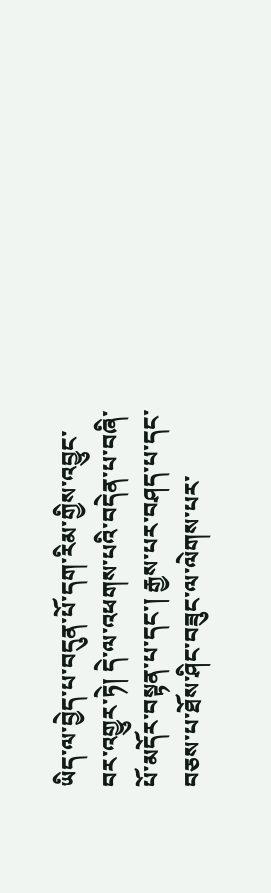ཡིད་ལ་བྱེད་པ་བདུན་པོ་དག་རིམ་གྱིས་འབྱུང་བར་འགྱུར་ཏེ། དེ་ལ་འཕགས་པའི་བདེན་པ་བཞི་པོ་མདོར་བསྟན་པ་དང་། རྒྱས་པར་བཤད་པ་དང་བཅས་པ་ཐོས་ཤིང་བཟུང་ལ་ལེགས་པར་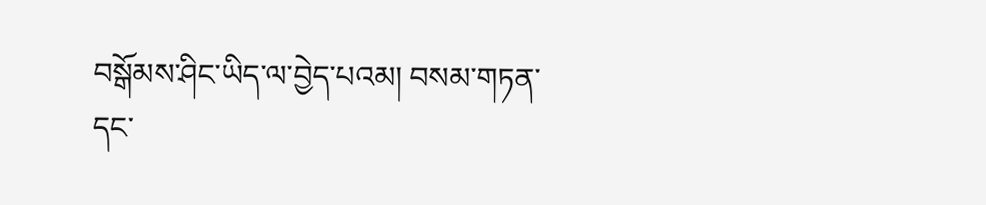བསྒོམས་ཤིང་ཡིད་ལ་བྱེད་པའམ། བསམ་གཏན་དང་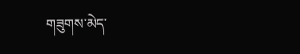གཟུགས་མེད་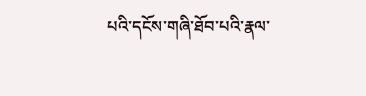པའི་དངོས་གཞི་ཐོབ་པའི་རྣལ་